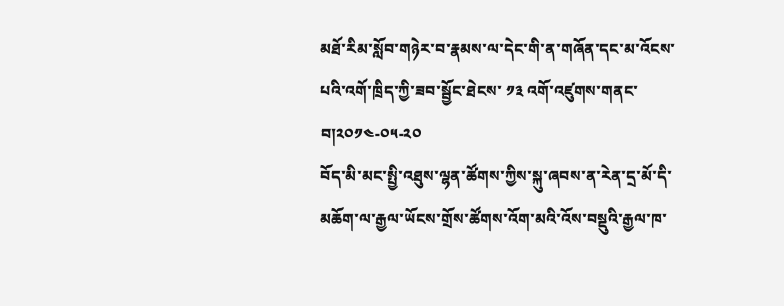མཐོ་རིམ་སློབ་གཉེར་བ་རྣམས་ལ་དེང་གི་ན་གཞོན་དང་མ་འོངས་པའི་འགོ་ཁྲིད་ཀྱི་ཟབ་སྦྱོང་ཐེངས་ ༡༣ འགོ་འཛུགས་གནང་བ།༢༠༡༤-༠༥-༢༠
བོད་མི་མང་སྤྱི་འཐུས་ལྷན་ཚོགས་ཀྱིས་སྐུ་ཞབས་ན་རེན་དྲ་མོ་དི་མཆོག་ལ་རྒྱལ་ཡོངས་གྲོས་ཚོགས་འོག་མའི་འོས་བསྡུའི་རྒྱལ་ཁ་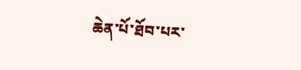ཆེན་པོ་ཐོབ་པར་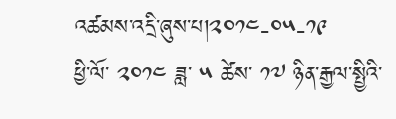འཚམས་འདྲི་ཞུས་པ།༢༠༡༤-༠༥-༡༩
ཕྱི་ལོ་ ༢༠༡༤ ཟླ་ ༥ ཚེས་ ༡༧ ཉིན་རྒྱལ་སྤྱིའི་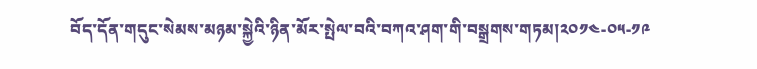བོད་དོན་གདུང་སེམས་མཉམ་སྐྱེའི་ཉིན་མོར་སྤེལ་བའི་བཀའ་ཤག་གི་བསྒྲགས་གཏམ།༢༠༡༤-༠༥-༡༩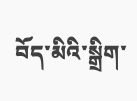བོད་མིའི་སྒྲིག་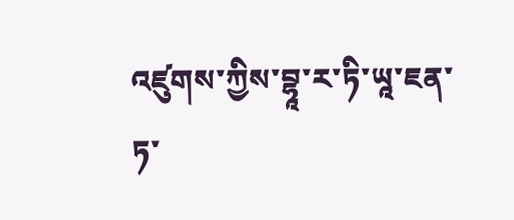འཛུགས་ཀྱིས་བྷཱ་ར་ཏི་ཡཱ་ཇན་ཏ་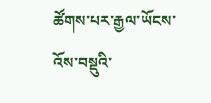ཚོགས་པར་རྒྱལ་ཡོངས་འོས་བསྡུའི་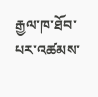རྒྱལ་ཁ་ཐོབ་པར་འཚམས་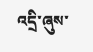འདྲི་ཞུས་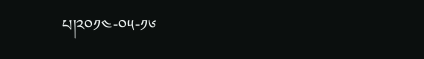པ།༢༠༡༤-༠༥-༡༦